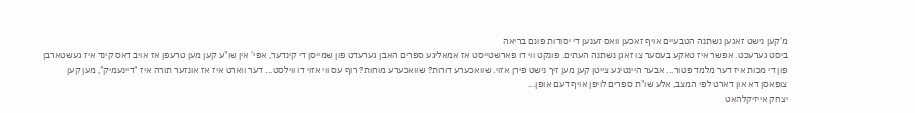מ'קען נישט זאגען נשתנה הטבעיים אויף זאכען וואס זענען די יסודות פונם בריאה
ביסט גערעכט. אפשר איז טאקע בעסער צו זאגן נשתנה העתים. פונקט ווי דו פארשטייסט אז אמאליגע ספרים האבן גערעדט פון שמייסן די קינדער, אפי' אין שו"ע קען מען טרעפן אז אויב דאס קינד איז געשטארבן פון די מכות איז דער מלמד פטור... אבער היינטיגע צייטן קען מען זיך נישט פירן אזוי. שוואכערע דורות? שוואכערע מוחות? רוף עס ווי אזוי דו ווילסט... דער ווארט איז אז אונזער תורה איז "דיינעמיק", מען קען צופאסן דא און דארט לפי המצב, אלע שו"ת ספרים לויפן אויף דעם אופן...
יצחק אייזיקלהאט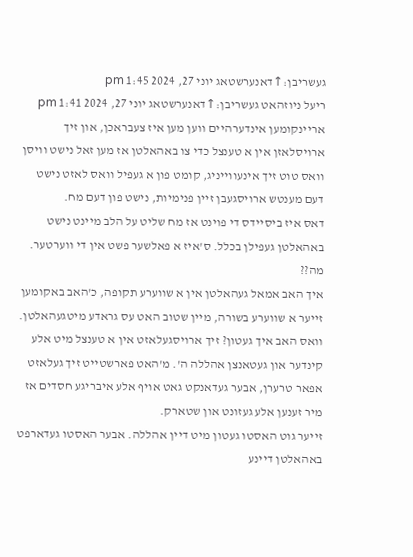געשריבן:↑דאנערשטאג יוני 27, 2024 1:45 pm
ריעל ניוזהאט געשריבן:↑דאנערשטאג יוני 27, 2024 1:41 pm
אריינקומען אינדערהיים ווען מען איז צעבראכן, און זיך ארויסלאזן אין א טענצל כדי צו באהאלטן אז מען זאל נישט וויסן וואס טוט זיך אינעווייניג, קומט פון א געפיל וואס לאזט נישט דעם מענטש ארויסגעבן זיין פנימיות, נישט פון דעם מח.
דאס איז ביסיידס די פוינט אז מח שליט על הלב מיינט נישט באהאלטן געפילן בכלל. ס'איז א פאלשער פשט אין די ווערטער.
מה??
איך האב אמאל געהאלטן אין א שווערע תקופה, כ'האב באקומען זייער א שווערע בשורה, מיין שטוב האט עס גראדע מיטגעהאלטן. וואס האב איך געטון? זיך ארויסגעלאזט אין א טענצל מיט אלע קינדער און געטאנצן אהללה ה'. מ'האט פארשטייט זיך געלאזט אפאר טרערן, אבער געדאנקט גאט אויף אלע איבריגע חסדים אז מיר זענען אלע געזונט און שטארק.
זייער גוט האסטו געטון מיט דיין אהללה. אבער האסטו געדארפט באהאלטן דיינע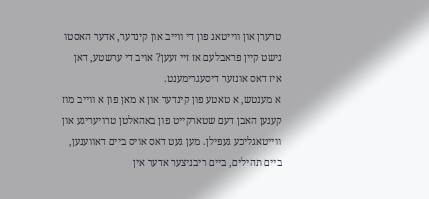טרערן און ווייטאג פון די ווייב און קינדער, אדער האסטו נישט קיין פראבלעם אז זיי זעען? אויב די ערשטע, דאן איז דאס אונזער דיסעגרימענט.
א מענטש, א טאטע פון קינדער און א מאן פון א ווייב מוז קענען האבן דעם שטארקייט פון באהאלטן טרויעריגע און ווייטאגליכע געפילן. מען געט דאס אויס ביים דאווענען, ביים תהילים, ביים ריבניצער אדער אין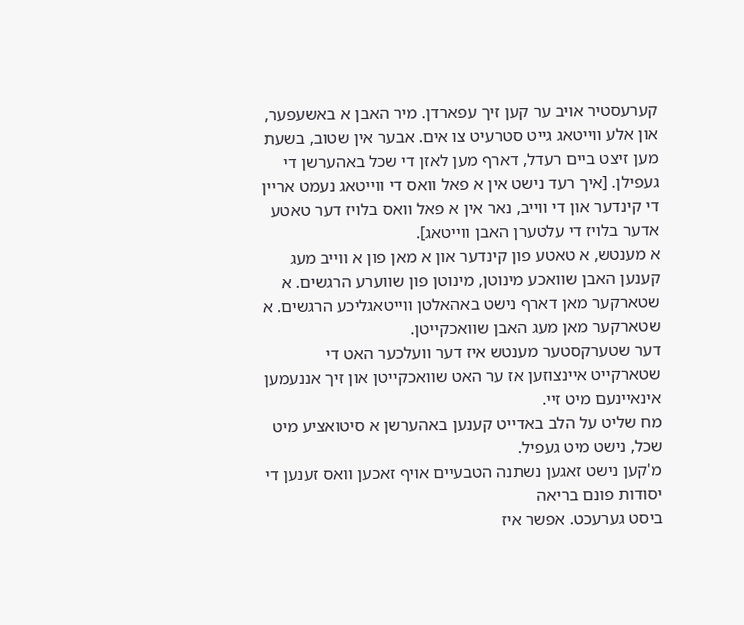קערעסטיר אויב ער קען זיך עפארדן. מיר האבן א באשעפער, און אלע ווייטאג גייט סטרעיט צו אים. אבער אין שטוב, בשעת מען זיצט ביים רעדל, דארף מען לאזן די שכל באהערשן די געפילן. [איך רעד נישט אין א פאל וואס די ווייטאג נעמט אריין די קינדער און די ווייב, נאר אין א פאל וואס בלויז דער טאטע אדער בלויז די עלטערן האבן ווייטאג].
א מענטש, א טאטע פון קינדער און א מאן פון א ווייב מעג קענען האבן שוואכע מינוטן, מינוטן פון שווערע הרגשים. א שטארקער מאן דארף נישט באהאלטן ווייטאגליכע הרגשים. א שטארקער מאן מעג האבן שוואכקייטן.
דער שטערקסטער מענטש איז דער וועלכער האט די שטארקייט איינצוזען אז ער האט שוואכקייטן און זיך אננעמען אינאיינעם מיט זיי.
מח שליט על הלב באדייט קענען באהערשן א סיטואציע מיט שכל, נישט מיט געפיל.
מ'קען נישט זאגען נשתנה הטבעיים אויף זאכען וואס זענען די יסודות פונם בריאה
ביסט גערעכט. אפשר איז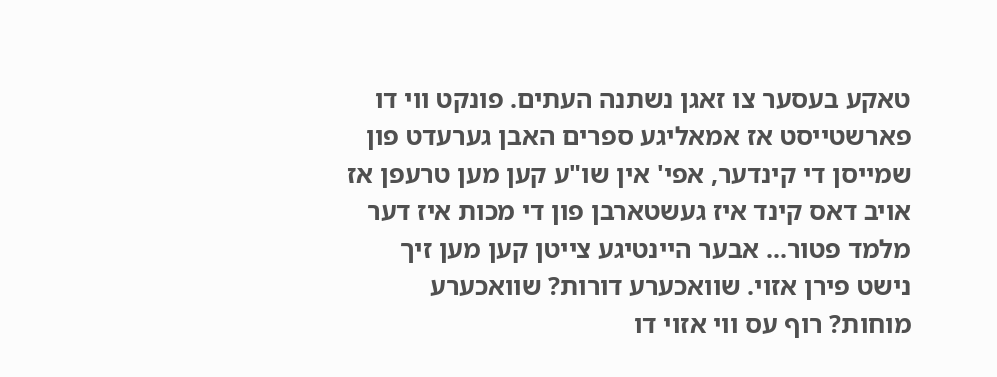טאקע בעסער צו זאגן נשתנה העתים. פונקט ווי דו פארשטייסט אז אמאליגע ספרים האבן גערעדט פון שמייסן די קינדער, אפי' אין שו"ע קען מען טרעפן אז אויב דאס קינד איז געשטארבן פון די מכות איז דער מלמד פטור... אבער היינטיגע צייטן קען מען זיך נישט פירן אזוי. שוואכערע דורות? שוואכערע מוחות? רוף עס ווי אזוי דו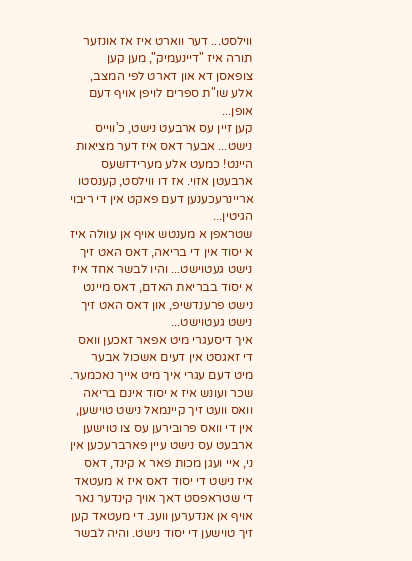ווילסט... דער ווארט איז אז אונזער תורה איז "דיינעמיק", מען קען צופאסן דא און דארט לפי המצב, אלע שו"ת ספרים לויפן אויף דעם אופן...
קען זיין עס ארבעט נישט, כ'ווייס נישט... אבער דאס איז דער מציאות היינט! כמעט אלע מערידזשעס ארבעטן אזוי. אז דו ווילסט, קענסטו אריינרעכענען דעם פאקט אין די ריבוי הגיטין...
שטראפן א מענטש אויף אן עוולה איז א יסוד אין די בריאה, דאס האט זיך נישט געטוישט... והיו לבשר אחד איז א יסוד בבריאת האדם, דאס מיינט נישט פרענדשיפ, און דאס האט זיך נישט געטוישט...
איך דיסעגרי מיט אפאר זאכען וואס די זאגסט אין דעים אשכול אבער מיט דעם עגרי איך מיט אייך נאכמער. שכר ועונש איז א יסוד אינם בריאה וואס וועט זיך קיינמאל נישט טוישען, אין די וואס פרובירען עס צו טוישען ארבעט עס נישט עיין פארברעכען אין ני, איי ועגן מכות פאר א קינד, דאס איז נישט די יסוד דאס איז א מעטאד די שטראפסט דאך אויך קינדער נאר אויף אן אנדערען וועג. די מעטאד קען זיך טוישען די יסוד נישט. והיה לבשר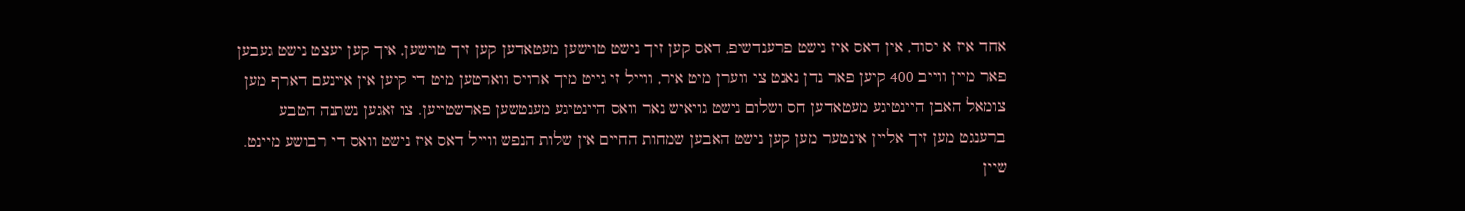אחד איז א יסוד, אין דאס איז נישט פרענדשיפ, דאס קען זיך נישט טוישען מעטאדען קען זיך טוישען, איך קען יעצט נישט געבען פאר מיין ווייב 400 קיען פאר נדן נאנט צי ווערן מיט איר, ווייל זי גייט מיך ארויס ווארטען מיט די קיען אין איינעם דארף מען צומאל האבן היינטיגע מעטאדען חס ושלום נישט גויאיש נאר וואס היינטיגע מענטשען פארשטייען. צו זאגען נשתנה הטבע ברענגט מען זיך אליין אינטער מען קען נישט האבען שמחות החיים אין שלות הנפש ווייל דאס איז נישט וואס די רבושע מיינט. שיין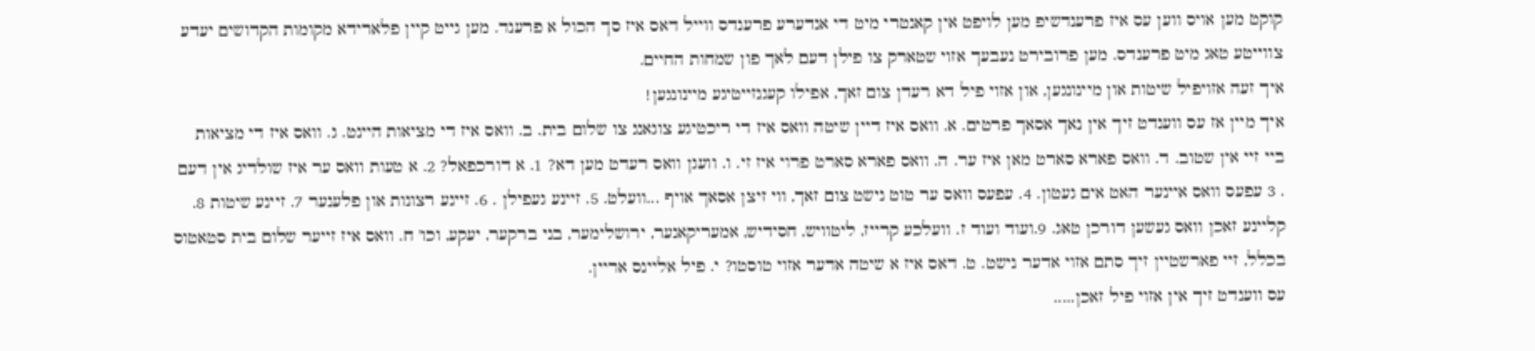קוקט מען אויס ווען עס איז פרענדשיפ מען לויפט אין קאנטרי מיט די אנדערע פרענדס ווייל דאס איז סך הכול א פרענד. מען גייט קיין פלארידא מקומות הקדושים יעדע צווייטע טאג מיט פרענדס. מען פרובירט נעבעך אזוי שטארק צו פילן דעם לאך פון שמחות החיים.
איך זעה אזויפיל שיטות און מיינונגען, און אזוי פיל דא רעדן צום זאך, אפילו קעגנזייטיגע מיינונגען!
איך מיין אז עס ווענדט זיך אין נאך אסאך פרטים. א. וואס איז דיין שיטה וואס איז די ריכטיגע צוגאנג צו שלום בית. ב. וואס איז די מציאות היינט. ג. וואס איז די מציאות ביי זיי אין שטוב. ד. וואס פארא סארט מאן איז ער. ה. וואס פארא סארט פרוי איז זי. ו. וועגן וואס רעדט מען דא? 1. א דורכפאל? 2. א טעות וואס ער איז שולדיג אין דעם . 3 עפעס וואס איינער האט אים געטון. 4. עפעס וואס ער טוט נישט צום זאך, ווי זיצן אסאך אויף ...וועלט. 5. זיינע געפילן . 6. זיינע רצונות און פלענער 7. זיינע שיטות 8. קליינע זאכן וואס געשען דורכן טאג. 9.ועוד ועוד ז. וועלכע קרייז, ליטוויש, חסידיש, אמעריקאנער, ירושלימער, בני ברקער, יעקע, וכו' ח. וואס איז זייער שלום בית סטאטוס בכלל, זיי פארשטיין זיך סתם אזוי אדער נישט. ט. דאס איז א שיטה אדער אזוי טוסטו? י. פיל אליינס אריין.
עס ווענדט זיך אין אזוי פיל זאכן.....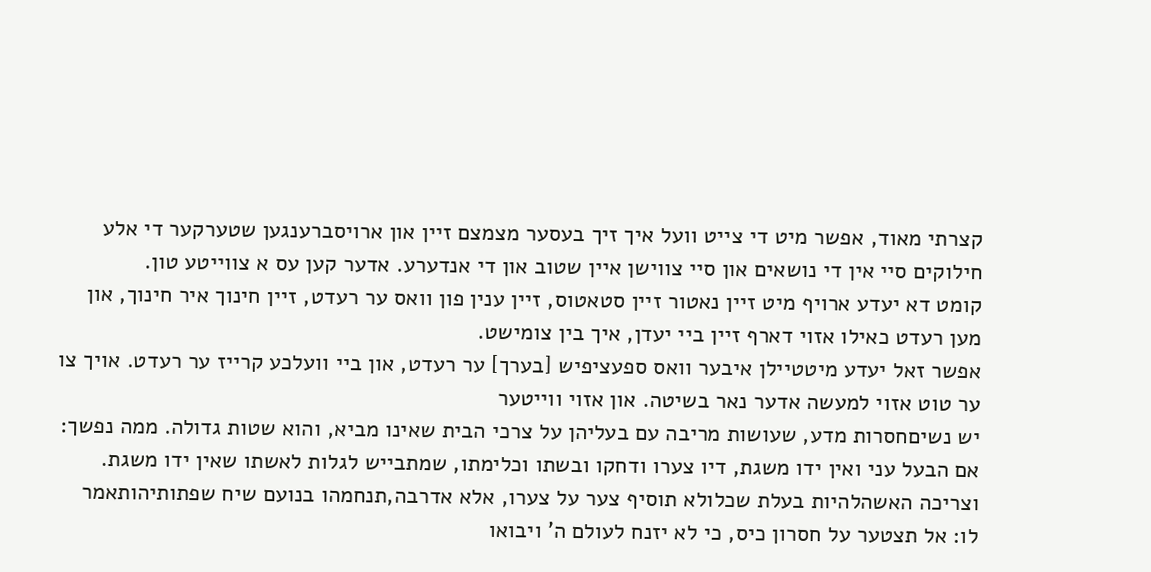קצרתי מאוד, אפשר מיט די צייט וועל איך זיך בעסער מצמצם זיין און ארויסברענגען שטערקער די אלע חילוקים סיי אין די נושאים און סיי צווישן איין שטוב און די אנדערע. אדער קען עס א צווייטע טון.
קומט דא יעדע ארויף מיט זיין נאטור זיין סטאטוס, זיין ענין פון וואס ער רעדט, זיין חינוך איר חינוך, און מען רעדט כאילו אזוי דארף זיין ביי יעדן, איך בין צומישט.
אפשר זאל יעדע מיטטיילן איבער וואס ספעציפיש [בערך] ער רעדט, און ביי וועלכע קרייז ער רעדט. אויך צו ער טוט אזוי למעשה אדער נאר בשיטה. און אזוי ווייטער
יש נשיםחסרות מדע, שעושות מריבה עם בעליהן על צרכי הבית שאינו מביא, והוא שטות גדולה. ממה נפשך: אם הבעל עני ואין ידו משגת, דיו צערו ודחקו ובשתו וכלימתו, שמתבייש לגלות לאשתו שאין ידו משגת. וצריכה האשהלהיות בעלת שכלולא תוסיף צער על צערו, אלא אדרבה,תנחמהו בנועם שיח שפתותיהותאמר לו: אל תצטער על חסרון כיס, כי לא יזנח לעולם ה' ויבואו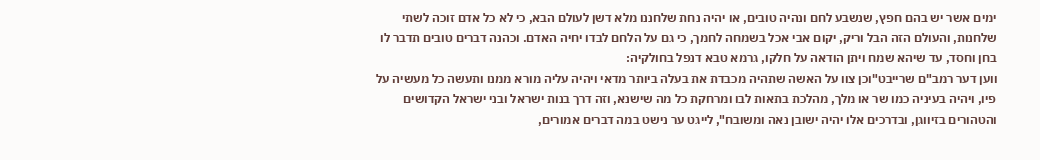ימים אשר יש בהם חפץ, שנשבע לחם ונהיה טובים, או יהיה נחת שלחננו מלא דשן לעולם הבא, כי לא כל אדם זוכה לשתי שלחנות, והעולם הזה הבל וריק, יקום אבי אכל בשמחה לחמך, כי גם על הלחם לבדו יחיה האדם. וכהנה דברים טובים תדבר לו בחן וחסד, עד שיהא שמח ויתן הודאה על חלקו, גרמא טבא דנפל בחולקיה:
ווען דער רמב"ם שרייבט"וכן צוו על האשה שתהיה מכבדת את בעלה ביותר מדאי ויהיה עליה מורא ממנו ותעשה כל מעשיה על פיו, ויהיה בעיניה כמו שר או מלך, מהלכת בתאות לבו ומרחקת כל מה שישנא, וזה דרך בנות ישראל ובני ישראל הקדושים והטהורים בזיווגן, ובדרכים אלו יהיה ישובן נאה ומשובח", לייגט ער נישט במה דברים אמורים,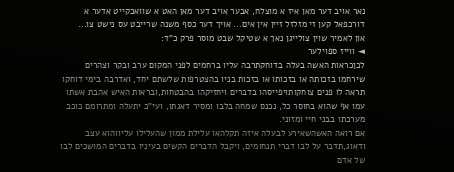נאר אויב דער מאן איז א מוצלח, אבער אויב דער מאן האט א שוואכקייט אדער א דורכפאל קען זי מזלזל זיין אין אים... אויך דער כסף משנה שרייבט עס נישט צו...
און לאמיר שוין צולייגן נאך א שטיקל שבט מוסר פרק כ"ד:
◄ ווייז ספוילער
לכןכראות האשה בעלה בדוחקתרבה עליו ברחמים לפני המקום ערב ובקר וצהרים שירחמו בזכותה או בזכותו או בזכות בניו בהצטרפות שלשתם יחד, ואדרבה בימי דוחקו תראה לו פנים צוחקותויפייסהו בדברים ויחזיקהו בהבטחות,ובראות האיש אהבת אשתו עמו אף שהוא בחוסר כל, נכנס שמחה בלבו ומסיר דאגתו, ועי"כ יתעלה ומתרומם כוכב מערכתו בבני חיי ומזוני.
אם רואה האשהשאירע לבעלה איזה תקלהאו עלילת ממון שהעלילו עליווהוא עצב ודאוג,תדבר על לבו דברי תנחומים, ויקבל הדברים הקשים בעיניו בדברים המושכים לבו של אדם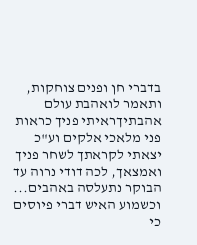בדברי חן ופנים צוחקות, ותאמר לואהבת עולם אהבתיךראיתי פניך כראות פני מלאכי אלקים וע"כ יצאתי לקראתך לשחר פניך ואמצאך, לכה דודי נרוה עד הבוקר נתעלסה באהבים... וכשמוע האיש דברי פיוסים כי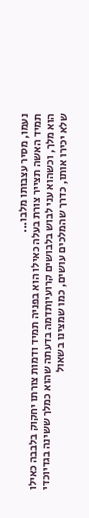נעמו, מסיר עצבותו מלבו...
תמיד האשה תצייר צורת בעלה כאילו הוא בפניה תמיד ודמות צורתו יחקוק בלבבה כאילו הוא מלך, וכשהוא עני לבוש בלבושים קרועיןתדמה בדעתה שהוא כמלך ששינה בגדיוכדי שלא יכירו אותו, כדרך שהמלכים עושים, כמו שמצינו בשאול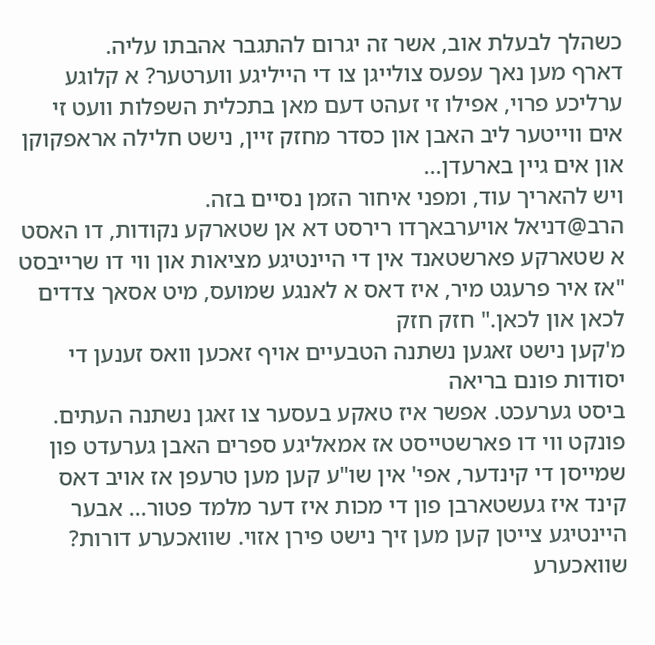כשהלך לבעלת אוב, אשר זה יגרום להתגבר אהבתו עליה.
דארף מען נאך עפעס צולייגן צו די הייליגע ווערטער? א קלוגע ערליכע פרוי, אפילו זי זעהט דעם מאן בתכלית השפלות וועט זי אים ווייטער ליב האבן און כסדר מחזק זיין, נישט חלילה אראפקוקן און אים גיין בארעדן...
ויש להאריך עוד, ומפני איחור הזמן נסיים בזה.
הרב@דניאל אויערבאךדו רירסט דא אן שטארקע נקודות, דו האסט א שטארקע פארשטאנד אין די היינטיגע מציאות און ווי דו שרייבסט "אז איר פרעגט מיר, איז דאס א לאנגע שמועס, מיט אסאך צדדים לכאן און לכאן." חזק חזק
מ'קען נישט זאגען נשתנה הטבעיים אויף זאכען וואס זענען די יסודות פונם בריאה
ביסט גערעכט. אפשר איז טאקע בעסער צו זאגן נשתנה העתים. פונקט ווי דו פארשטייסט אז אמאליגע ספרים האבן גערעדט פון שמייסן די קינדער, אפי' אין שו"ע קען מען טרעפן אז אויב דאס קינד איז געשטארבן פון די מכות איז דער מלמד פטור... אבער היינטיגע צייטן קען מען זיך נישט פירן אזוי. שוואכערע דורות? שוואכערע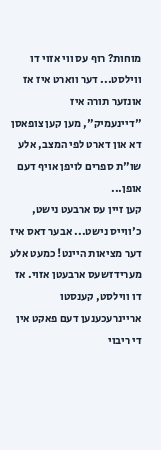מוחות? רוף עס ווי אזוי דו ווילסט... דער ווארט איז אז אונזער תורה איז "דיינעמיק", מען קען צופאסן דא און דארט לפי המצב, אלע שו"ת ספרים לויפן אויף דעם אופן...
קען זיין עס ארבעט נישט, כ'ווייס נישט... אבער דאס איז דער מציאות היינט! כמעט אלע מערידזשעס ארבעטן אזוי. אז דו ווילסט, קענסטו אריינרעכענען דעם פאקט אין די ריבוי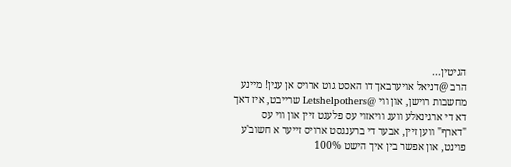הגיטין...
הרב @דניאל אויערבאך דו האסט גוט ארויס אן ענין! מיינע מחשבות רוישן, און ווי @Letshelpothers שרייבט, איז דאך דא די ארגינאלע וועג וויאזוי עס פלעגט זיין און ווי עס "דארף" ווען זיין, אבער די ברענגסט ארויס זייער א חשוב'ע פוינט, און אפשר בין איך הישט 100%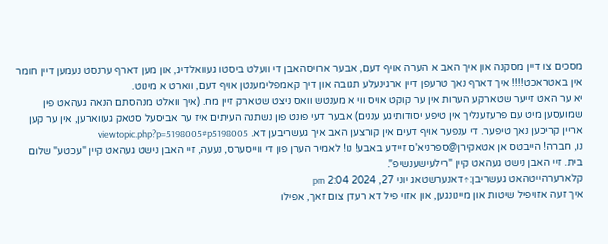מסכים צו דיין מסקנה און איך האב א הערה אויף דעם, אבער ארויסהאבן די וועלט ביסטו געוואלדיג, און מען דארף ערנסט נעמען דיין חומר אין באטראכט!!!! איך דארף נאך טרעפן דיין ארגינעלע תגובה און דיך קאמפלימענטן אויף דעם, ווארט א מינוט.
יא ער האט זייער שטארקע הערות אין ער קוקט אויס ווי א מענטש וואס ניצט שטארק זיין מח. (איך וואלט מנהסתם הנאה געהאט פין שמועסען מיט עם פרעזענליך אין טיפע יסודותיגע עננים) אבער דעי פונט פון נשתנה העיתים איז ער אביסעל סטאק געווארען, אין ער קען אריין קריכען נאך טיפער. די ענפער אויף דעים אין קורצען האב איך געשריבען דא. viewtopic.php?p=5198005#p5198005
נו, חברה! הייבטס אן אטאקירן@ספרניא'ס זיידע באבע! נו! לאמיר הערן פון די ווייסערס, נעעה, זיי האבן נישט געהאט קיין "עכטע" שלום בית. זיי האבן נישט געהאט קיין "רילעישענשיפ".
קלארערהייטהאט געשריבן:↑דאנערשטאג יוני 27, 2024 2:04 pm
איך זעה אזויפיל שיטות און מיינונגען, און אזוי פיל דא רעדן צום זאך, אפילו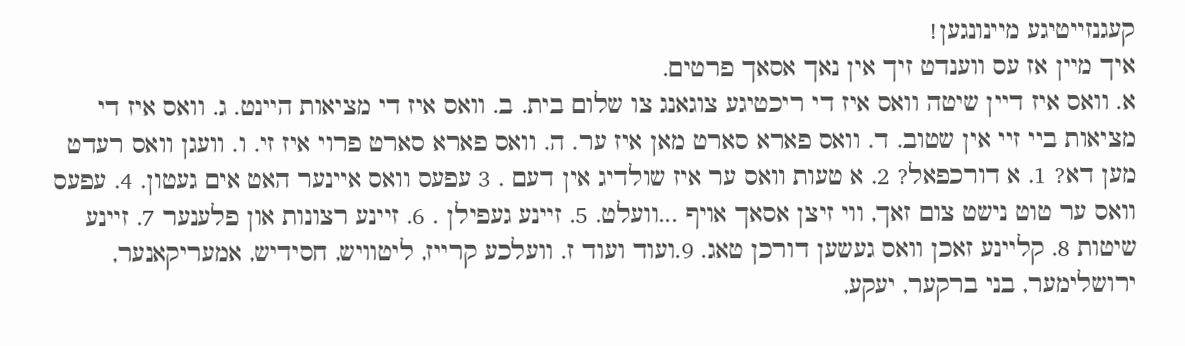קעגנזייטיגע מיינונגען!
איך מיין אז עס ווענדט זיך אין נאך אסאך פרטים.
א. וואס איז דיין שיטה וואס איז די ריכטיגע צוגאנג צו שלום בית. ב. וואס איז די מציאות היינט. ג. וואס איז די מציאות ביי זיי אין שטוב. ד. וואס פארא סארט מאן איז ער. ה. וואס פארא סארט פרוי איז זי. ו. וועגן וואס רעדט מען דא? 1. א דורכפאל? 2. א טעות וואס ער איז שולדיג אין דעם . 3 עפעס וואס איינער האט אים געטון. 4. עפעס וואס ער טוט נישט צום זאך, ווי זיצן אסאך אויף ...וועלט. 5. זיינע געפילן . 6. זיינע רצונות און פלענער 7. זיינע שיטות 8. קליינע זאכן וואס געשען דורכן טאג. 9.ועוד ועוד ז. וועלכע קרייז, ליטוויש, חסידיש, אמעריקאנער, ירושלימער, בני ברקער, יעקע,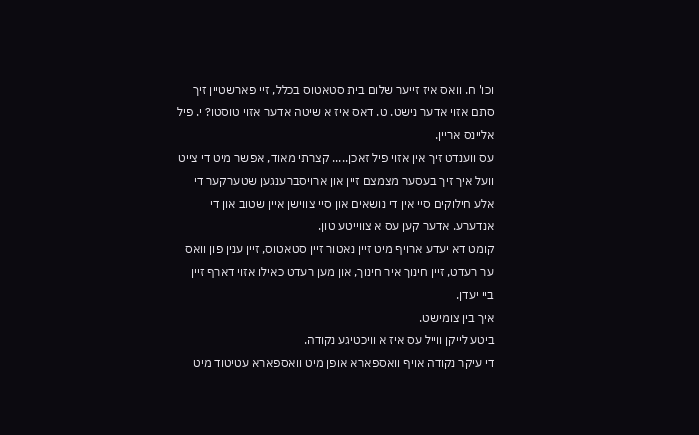וכו' ח. וואס איז זייער שלום בית סטאטוס בכלל, זיי פארשטיין זיך סתם אזוי אדער נישט. ט. דאס איז א שיטה אדער אזוי טוסטו? י. פיל אליינס אריין.
עס ווענדט זיך אין אזוי פיל זאכן..... קצרתי מאוד, אפשר מיט די צייט וועל איך זיך בעסער מצמצם זיין און ארויסברענגען שטערקער די אלע חילוקים סיי אין די נושאים און סיי צווישן איין שטוב און די אנדערע. אדער קען עס א צווייטע טון.
קומט דא יעדע ארויף מיט זיין נאטור זיין סטאטוס, זיין ענין פון וואס ער רעדט, זיין חינוך איר חינוך, און מען רעדט כאילו אזוי דארף זיין ביי יעדן.
איך בין צומישט.
ביטע לייקן ווייל עס איז א וויכטיגע נקודה.
די עיקר נקודה אויף וואספארא אופן מיט וואספארא עטיטוד מיט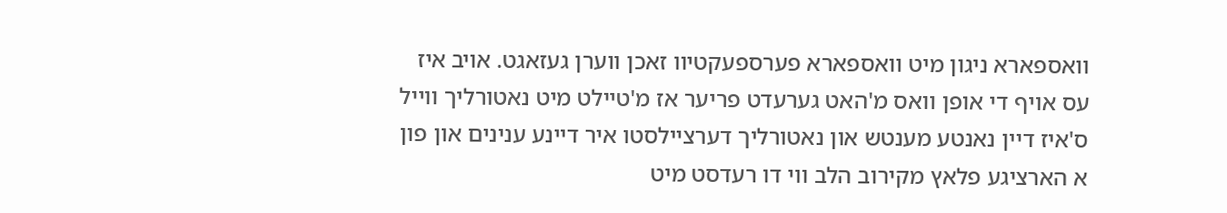וואספארא ניגון מיט וואספארא פערספעקטיוו זאכן ווערן געזאגט. אויב איז עס אויף די אופן וואס מ'האט גערעדט פריער אז מ'טיילט מיט נאטורליך ווייל ס'איז דיין נאנטע מענטש און נאטורליך דערציילסטו איר דיינע ענינים און פון א הארציגע פלאץ מקירוב הלב ווי דו רעדסט מיט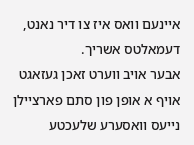איינעם וואס איז צו דיר נאנט, דעמאלטס אשריך.
אבער אויב ווערט זאכן געזאגט אויף א אופן פון סתם פארציילן נייעס וואסערע שלעכטע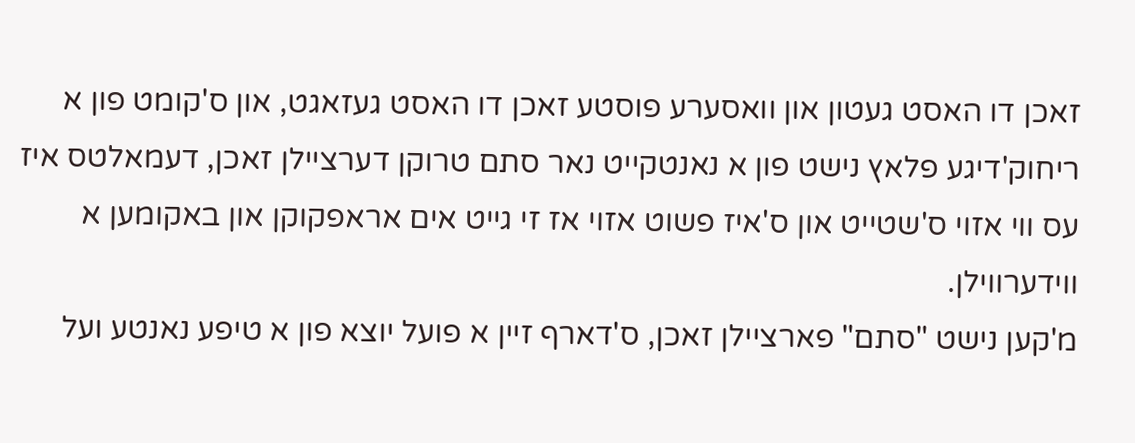זאכן דו האסט געטון און וואסערע פוסטע זאכן דו האסט געזאגט, און ס'קומט פון א ריחוק'דיגע פלאץ נישט פון א נאנטקייט נאר סתם טרוקן דערציילן זאכן, דעמאלטס איז עס ווי אזוי ס'שטייט און ס'איז פשוט אזוי אז זי גייט אים אראפקוקן און באקומען א ווידערווילן.
מ'קען נישט "סתם" פארציילן זאכן, ס'דארף זיין א פועל יוצא פון א טיפע נאנטע ועל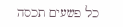כל פשעים תכסה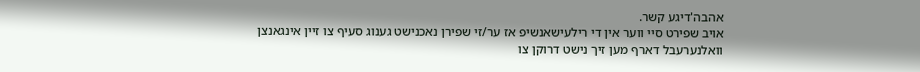אהבה'דיגע קשר.
אויב שפירט סיי ווער אין די רילעישאנשיפ אז ער/זי שפירן נאכנישט גענוג סעיף צו זיין אינגאנצן וואלנערעבל דארף מען זיך נישט דרוקן צו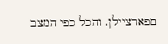םפארציילן. והכל כפי המצב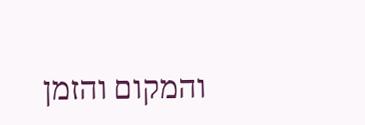והמקום והזמן